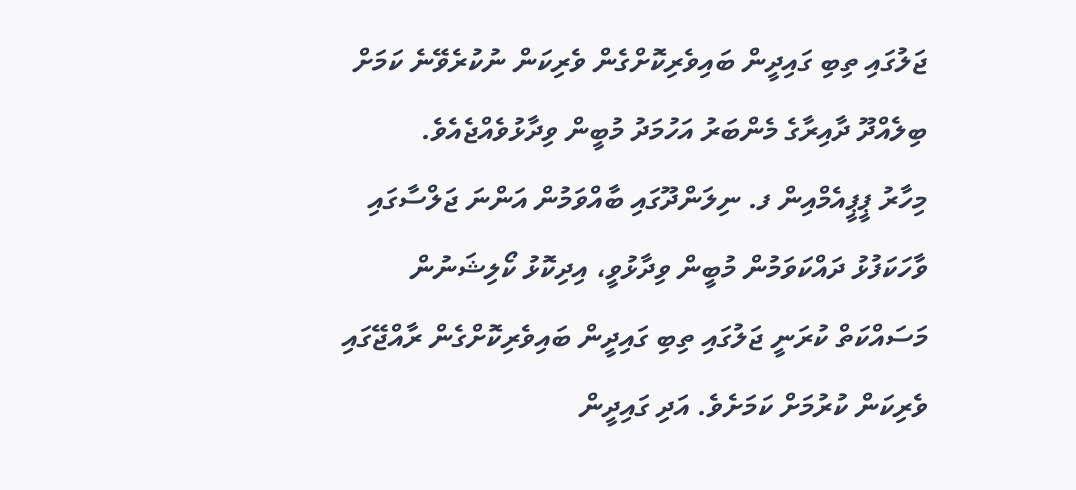ޖަލުގައި ތިބި ގައިދީން ބައިވެރިކޮށްގެން ވެރިކަން ނުކުރެވޭނެ ކަމަށް ބިލެއްދޫ ދާއިރާގެ މެންބަރު އަހުމަދު މުބީން ވިދާޅުވެއްޖެއެވެ.
މިހާރު ޕީޕީއެމްއިން ފ. ނިލަންދޫގައި ބާއްވަމުން އަންނަ ޖަލްސާގައި ވާހަކަފުޅު ދައްކަވަމުން މުބީން ވިދާޅުވީ، އިދިކޮޅު ކޯލިޝަނުން މަސައްކަތް ކުރަނީ ޖަލުގައި ތިބި ގައިދީން ބައިވެރިކޮށްގެން ރާއްޖޭގައި ވެރިކަން ކުރުމަށް ކަމަށެވެ. އަދި ގައިދީން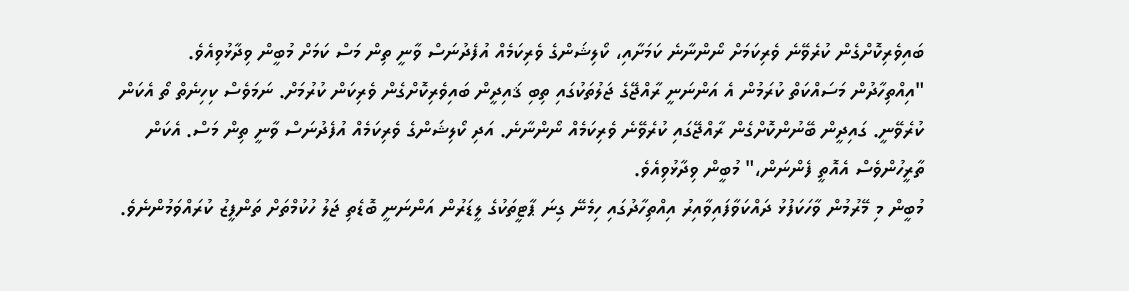ބައިވެރިކޮށްގެން ކުރެވޭނެ ވެރިކަމަށް ނޯންނާނެ ކަމަށާއި، ކޯލިޝަންގެ ވެރިކަމެއް އުފެދުނަސް ވާނީ ތިން މަސް ކަމަށް މުބީން ވިދާޅުވިއެވެ.
"އިއްތިހާދުން މަސައްކަތް ކުރަމުން އެ އަންނަނީ ރާއްޖޭގެ ޖަލުތަކުގައި ތިބި ޤައިދީން ބައިވެރިކޮށްގެން ވެރިކަން ކުރުމަށް. ނަމަވެސް ކިހިނެތް ތޯ އެކަން ކުރެވޭނީ. ގައިދީން ބޭނުންކޮށްގެން ރާއްޖޭގައި ކުރެވޭނެ ވެރިކަމެއް ނޯންނާނެ. އަދި ކޯލިޝަންގެ ވެރިކަމެއް އުފެދުނަސް ވާނީ ތިން މަސް. އެކަން ތާރީހުންވެސް އެއޮތީ ފެންނަން،" މުބީން ވިދާޅުވިއެވެ.
މުބީން މި މޭރުމުން ވާހަކަފުޅު ދައްކަވާފައިވާއިރު އިއްތިހާދުގައި ހިމެނޭ ގިނަ ޕާޓީތަކުގެ ލީޑަރުން އަންނަނީ ބޮޑެތި ޖަލު ހުކުމްތަށް ތަންފީޒު ކުރައްވަމުންނެވެ.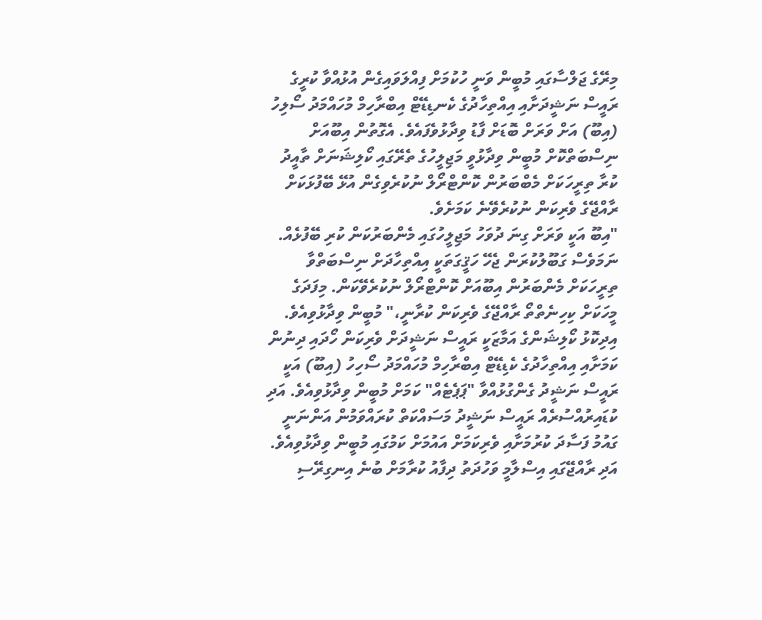މިރޭގެ ޖަލްސާގައި މުބީން ވަނީ ހުކުމަށް ފިއްލަވައިގެން އުޅުއްވާ ކުރީގެ ރައީސް ނަޝީދަށާއި އިއްތިހާދުގެ ކެނޑިޑޭޓް އިބްރާހިމް މުހައްމަދު ސޯލިހު (އިބޫ) އަށް ވަރަށް ބޮޑަށް ފާޑު ވިދާޅުވެފައެވެ. އެގޮތުން އިބޫއަށް ނިސްބަތްކޮށް މުބީން ވިދާޅުވީ މަޖިލީހުގެ ތެރޭގައި ކޯލިޝަނަށް ތާއީދު ކުރާ ތިރީހަކަށް މެބްބަރުން ކޮންޓްރޯލް ނުކުރެވިގެން އުޅޭ ބޭފުޅަކަށް ރާއްޖޭގެ ވެރިކަން ނުކުރެވޭނެ ކަމަށެވެ.
"އިބޫ އަކީ ވަރަށް ގިނަ ދުވަހު މަޖިލީހުގައި މެންބަރުކަން ކުރި ބޭފުޅެއް. ނަމަވެސް ގަބޫލުކުރަން ޖެހޭ ހަޤީގަތަކީ އިއްތިހާދަށް ނިސްބަތްވާ ތިރީހަކަށް މެންބަރުން އިބޫއަށް ކޮންޓްރޯލް ނުކުރެވޭކަން. މިފަދަގެ މީހަކަށް ކިހިނެތްތޯ ރާއްޖޭގެ ވެރިކަން ކުރާނީ،" މުބީން ވިދާޅުވިއެވެ.
އިދިކޮޅު ކޯލިޝަންގެ އަމާޒަކީ ރައީސް ނަޝީދަށް ވެރިކަން ހޯދައި ދިނުން ކަމަށާއި އިއްތިހާދުގެ ކެޑިޑޭޓް އިބްރާހިމް މުހައްމަދު ސޯހިހު (އިބޫ) އަކީ ރައީސް ނަޝީދު ގެންގުޅުއްވާ "ޕަޕެޓެއް" ކަމަށް މުބީން ވިދާޅުވިއެވެ. އަދި ކުޑައިރުއްސުރެއް ރައީސް ނަޝީދު މަސައްކަތް ކުރައްވަމުން އަންނަނީ ގައުމު ފަސާދަ ކުރުމަށާއި ވެރިކަމަށް އައުމަށް ކަމުގައި މުބީން ވިދާޅުވިއެވެ. އަދި ރާއްޖޭގައި އިސްލާމީ ވަހުދަތު ދިފާއު ކުރާމަށް ބުނެ އިނގިރޭސި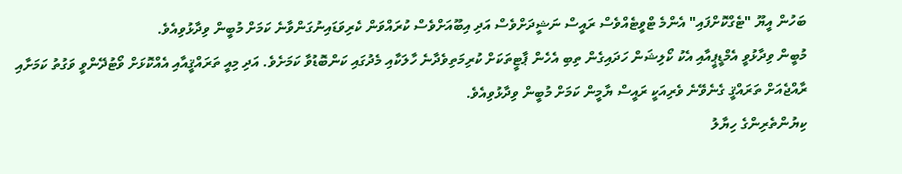ބަހުން އީޔޫ "ޓެގްކޮށްފައި" އެންމެ ޓްވީޓެއްވެސް ރައީސް ނަޝީދަށްވެސް އަދި އިބޫއަށްވެސް ކުރައްވަން ކެރިވަޑައިނުގަންވާނެ ކަމަށް މުބީން ވިދާޅުވިއެވެ.
މުބީން ވިދާޅުވީ އެމްޑީޕީއާއި އެކު ކޯލިޝަން ހަދައިގެން ތިބި އެހެން ޕާޓީތަކަށް ކުރިމަތިވެދާނެ ހާލަކާއި މެދުގައި ކަންބޮޑުވާ ކަމަށެވެ. އަދި މިއީ ތަރައްޤީއާއި އެއްކޮޅަށް ވޯޓުދޭންވީ ވަގުތު ކަމަށާއި ރާއްޖެއަށް ތަރައްޤީ ގެނެވޭނެ ވެރިއަކީ ރައީސް ޔާމީން ކަމަށް މުބީން ވިދާޅުވިއެވެ.
ކިޔުންތެރިންގެ ހިޔާލު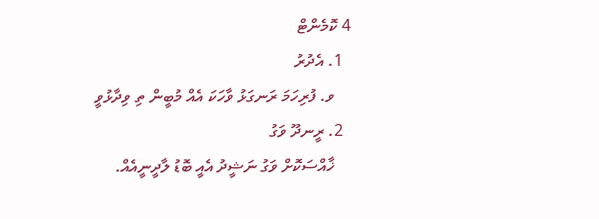4 ކޮމެންޓް
  1. އެދުރު
    ވ. ފުރިހަމަ ރަނގަޅު ވާހަކަ އެއް މުބީން ތި ވިދާޅުވީ
  2. ރީނދޫ ވަގު
    ޚާއްސަކޮށް ވަގު ނަޝީދު އެއީ ބޮޑު ލާދީނީއެއް.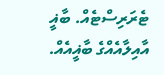ޓެރަރިސްޓެއް. ބާޣީ އާއިލާއެއްގެ ބާޣީއެއް.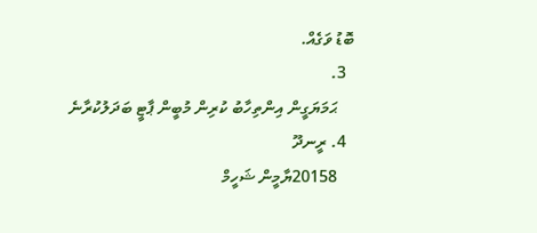ބޮޑު ވަގެއް.
  3.
    ޙަމަޔަގީން އިންތިހާބު ކުރިން މުބީން ޕާޓީ ބަދަލުކުރާނެ
  4. ރީނދޫ
    20158ޔާމީން ޝަހީމް